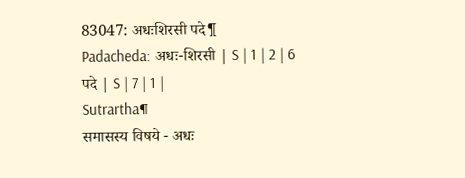83047: अधःशिरसी पदे¶
Padacheda: अधः-शिरसी | S | 1 | 2 | 6
पदे | S | 7 | 1 |
Sutrartha¶
समासस्य विषये - अधः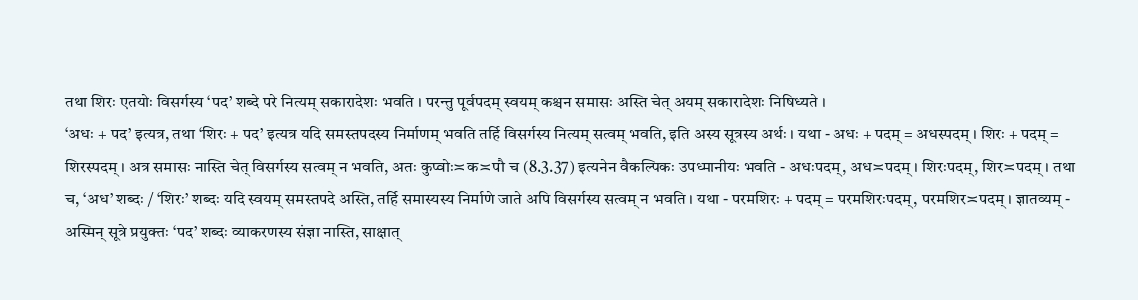तथा शिरः एतयोः विसर्गस्य ‘पद’ शब्दे परे नित्यम् सकारादेशः भवति । परन्तु पूर्वपदम् स्वयम् कश्चन समासः अस्ति चेत् अयम् सकारादेशः निषिध्यते ।
‘अधः + पद’ इत्यत्र, तथा ‘शिरः + पद’ इत्यत्र यदि समस्तपदस्य निर्माणम् भवति तर्हि विसर्गस्य नित्यम् सत्वम् भवति, इति अस्य सूत्रस्य अर्थः । यथा - अधः + पदम् = अधस्पदम् । शिरः + पदम् = शिरस्पदम् । अत्र समासः नास्ति चेत् विसर्गस्य सत्वम् न भवति, अतः कुप्वोः≍क≍पौ च (8.3.37) इत्यनेन वैकल्पिकः उपध्मानीयः भवति - अधःपदम्, अध≍पदम् । शिरःपदम्, शिर≍पदम् । तथा च, ‘अध’ शब्दः / ‘शिरः’ शब्दः यदि स्वयम् समस्तपदे अस्ति, तर्हि समास्यस्य निर्माणे जाते अपि विसर्गस्य सत्वम् न भवति । यथा - परमशिरः + पदम् = परमशिरःपदम्, परमशिर≍पदम् । ज्ञातव्यम् - अस्मिन् सूत्रे प्रयुक्तः ‘पद’ शब्दः व्याकरणस्य संज्ञा नास्ति, साक्षात्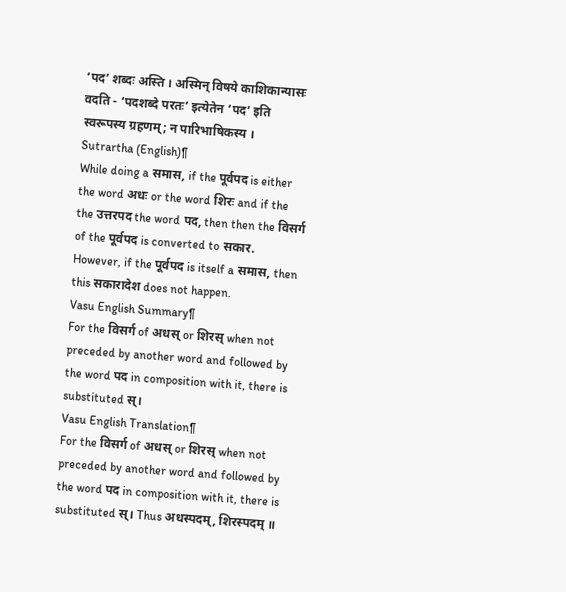‘पद’ शब्दः अस्ति । अस्मिन् विषये काशिकान्यासः वदति - ‘पदशब्दे परतः’ इत्येतेन ‘पद’ इति स्वरूपस्य ग्रहणम्; न पारिभाषिकस्य ।
Sutrartha (English)¶
While doing a समास, if the पूर्वपद is either the word अधः or the word शिरः and if the the उत्तरपद the word पद, then then the विसर्ग of the पूर्वपद is converted to सकार. However, if the पूर्वपद is itself a समास, then this सकारादेश does not happen.
Vasu English Summary¶
For the विसर्ग of अधस् or शिरस् when not preceded by another word and followed by the word पद in composition with it, there is substituted स्।
Vasu English Translation¶
For the विसर्ग of अधस् or शिरस् when not preceded by another word and followed by the word पद in composition with it, there is substituted स्। Thus अधस्पदम्, शिरस्पदम् ॥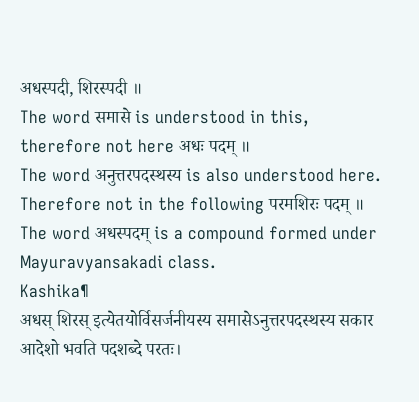अधस्पदी, शिरस्पदी ॥
The word समासे is understood in this, therefore not here अधः पदम् ॥
The word अनुत्तरपदस्थस्य is also understood here. Therefore not in the following परमशिरः पदम् ॥
The word अधस्पदम् is a compound formed under Mayuravyansakadi class.
Kashika¶
अधस् शिरस् इत्येतयोर्विसर्जनीयस्य समासेऽनुत्तरपदस्थस्य सकार आदेशो भवति पदशब्दे परतः।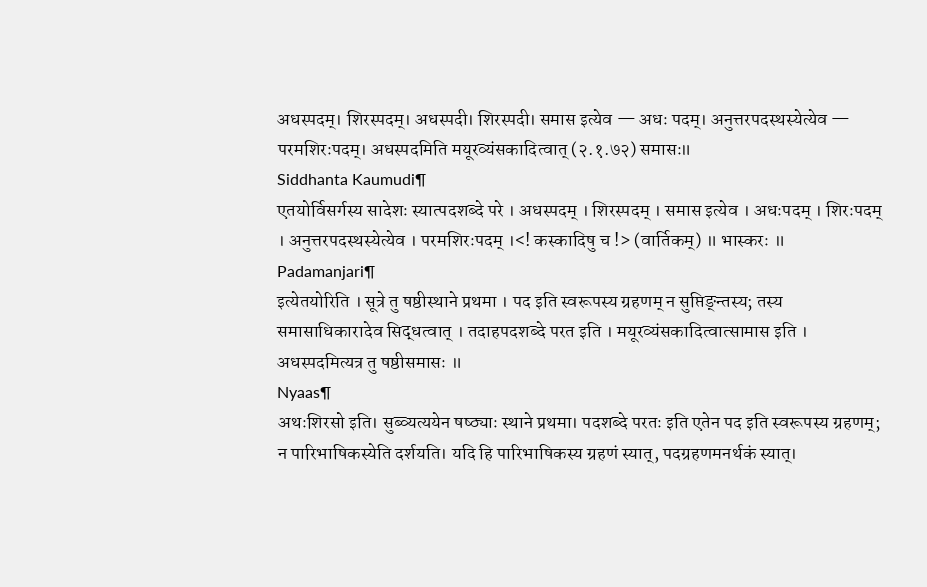अधस्पदम्। शिरस्पदम्। अधस्पदी। शिरस्पदी। समास इत्येव — अधः पदम्। अनुत्तरपदस्थस्येत्येव — परमशिरःपदम्। अधस्पदमिति मयूरव्यंसकादित्वात् (२.१.७२) समासः॥
Siddhanta Kaumudi¶
एतयोर्विसर्गस्य सादेशः स्यात्पदशब्दे परे । अधस्पदम् । शिरस्पदम् । समास इत्येव । अधःपदम् । शिरःपदम् । अनुत्तरपदस्थस्येत्येव । परमशिरःपदम् ।<! कस्कादिषु च !> (वार्तिकम्) ॥ भास्करः ॥
Padamanjari¶
इत्येतयोरिति । सूत्रे तु षष्ठीस्थाने प्रथमा । पद इति स्वरूपस्य ग्रहणम् न सुप्तिङ्न्तस्य; तस्य समासाधिकारादेव सिद्धत्वात् । तदाहपदशब्दे परत इति । मयूरव्यंसकादित्वात्सामास इति । अधस्पदमित्यत्र तु षष्ठीसमासः ॥
Nyaas¶
अथःशिरसो इति। सुब्व्यत्ययेन षष्ठ्याः स्थाने प्रथमा। पदशब्दे परतः इति एतेन पद इति स्वरूपस्य ग्रहणम्; न पारिभाषिकस्येति दर्शयति। यदि हि पारिभाषिकस्य ग्रहणं स्यात्, पदग्रहणमनर्थकं स्यात्।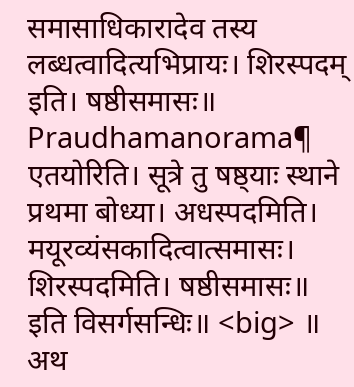समासाधिकारादेव तस्य लब्धत्वादित्यभिप्रायः। शिरस्पदम् इति। षष्ठीसमासः॥
Praudhamanorama¶
एतयोरिति। सूत्रे तु षष्ठ्याः स्थाने प्रथमा बोध्या। अधस्पदमिति। मयूरव्यंसकादित्वात्समासः। शिरस्पदमिति। षष्ठीसमासः॥ इति विसर्गसन्धिः॥ <big> ॥ अथ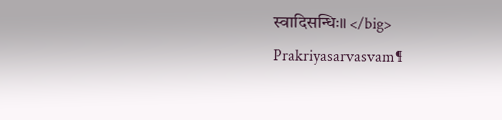स्वादिसन्धिः॥ </big>
Prakriyasarvasvam¶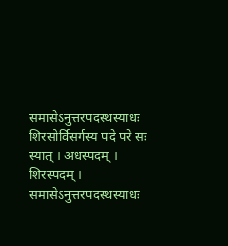समासेऽनुत्तरपदस्थस्याधः शिरसोर्विसर्गस्य पदे परे सः स्यात् । अधस्पदम् । शिरस्पदम् । समासेऽनुत्तरपदस्थस्याधः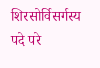शिरसोर्विसर्गस्य पदे परे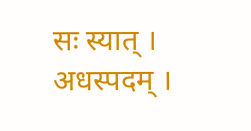सः स्यात् । अधस्पदम् ।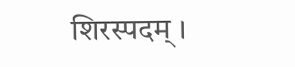शिरस्पदम् ।